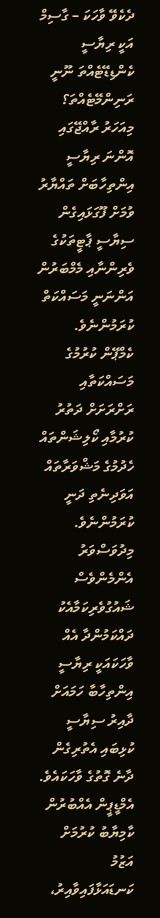ދެކެވޭ ވާހަކަ – ގާސިމް އަކީ ރިޔާސީ ކެންޑިޑޭޓެއްތަ ނޫނީ ރަނިންމޭޓެއްތަ؟
މިއަހަރު ރާއްޖޭގައި އޮންނަ ރިޔާސީ އިންތިހާބަށް ތައްޔާރު ވުމަށް ފޫގަޅައިގެން ސިޔާސީ ޕާޓީތަކުގެ ވެރިންނާއި މެމްބަރުން އަންނަނީ މަސައްކަތް ކުރަމުންނެވެ. ކެމްޕޭން ކުރުމުގެ މަސައްކަތާއި ރަށްރަށަށް ދަތުރު ކުރުމާއި ކޯލިޝަންތައް ހެދުމުގެ މަޝްވަރާތައް އަވަދިނެތި ދަނީ ކުރަމުންނެވެ. މިދުވަސްވަރު އެންމެންވެސް ޝައުގުވެރިކަމާއެކު ދައްކަމުންދާ އެއް ވާހަކައަކީ ރިޔާސީ އިންތިހާބާ ހަމައަށް ދާއިރު ސިޔާސީ ކުޅިބައި އެތުރިގެން ދާނެ ގޮތުގެ ވާހަކައެވެ.
އެމްޑީޕީން އެއްބުރުން ކާމިޔާބު ކުރުމަށް އަޒުމު ކަނޑައަޅާފައިވާއިރު،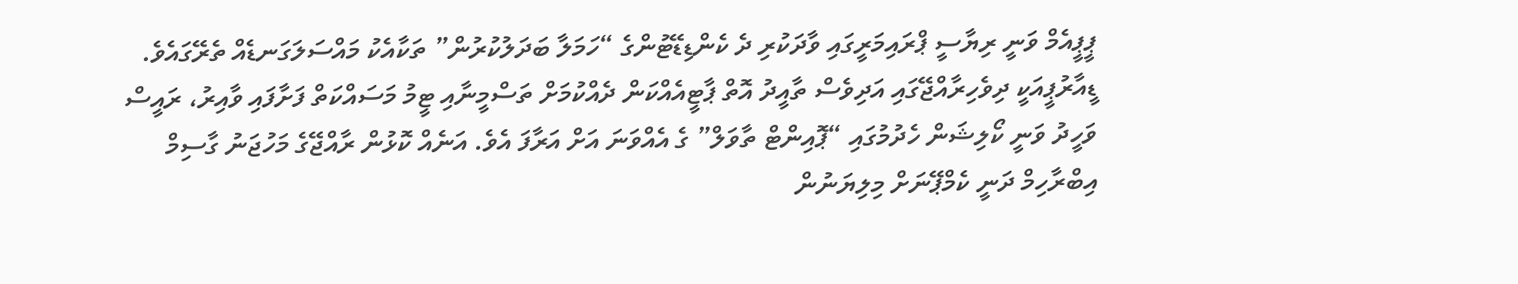ޕީޕީއެމް ވަނީ ރިޔާސީ ޕްރައިމަރީގައި ވާދަކުރި ދެ ކެންޑިޑޭޓުންގެ “ހަމަލާ ބަދަލުކުރުން” ތަކާއެކު މައްސަލަގަނޑެއް ތެރޭގައެވެ. ޑީއާރުޕީއަކީ ދިވެހިރާއްޖޭގައި އަދިވެސް ތާއީދު އޮތް ޕާޓީއެއްކަން ދެއްކުމަށް ތަސްމީނާއި ޓީމު މަސައްކަތް ފަށާފައި ވާއިރު، ރައީސް ވަހީދު ވަނީ ކޯލިޝަން ހެދުމުގައި “ޕޮއިންޓް ތާވަލް” ގެ އެއްވަނަ އަށް އަރާފަ އެވެ. އަނެއް ކޮޅުން ރާއްޖޭގެ މަހުޖަނު ގާސިމް އިބްރާހިމް ދަނީ ކެމްޕޭނަށް މިލިޔަނުން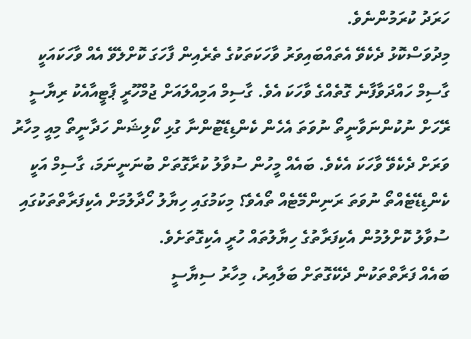ހަރަދު ކުރަމުންނެވެ.
މިދުވަސްކޮޅު ދެކެވޭ އެތައްބައިވަރު ވާހަކަތަކުގެ ތެރެއިން ފާހަގަ ކޮށްލެވޭ އެއް ވާހަކައަކީ ގާސިމް ހައްދަވާފާނެ ގޮތެއްގެ ވާހަކަ އެވެ. ގާސިމް އަމިއްލައަށް ޖުމްހޫރީ ޕާޓީއާއެކު ރިޔާސީ ރޭހަށް ނުކުންނަވާނީތޯ ނުވަތަ އެހެން ކެންޑިޑޭޓުންނާ ގުޅި ކޯލިޝަން ހަދާނީތޯ މިއީ މިހާރު ވަރަށް ދެކެވޭ ވާހަކަ އެކެވެ. ބައެއް މީހުން ސުވާލު ކުރާގޮތަށް ބުނަނީނަމަ، ގާސިމް އަކީ ކެންޑިޑޭޓެއްތޯ ނުވަތަ ރަނިންމޭޓެއް ތޯއެވެ؟ މިކަމުގައި ހިޔާލު ހޯދާލުމަށް އެކިފަރާތްތަކުގައި ސުވާލު ކޮށްލުމުން އެކިފަރާތުގެ ހިޔާލުތައް ހުރީ އެކިގޮތަށެވެ.
ބައެއް ފަރާތްތަކުން ދެކޭގޮތަށް ބަލާއިރު، މިހާރު ސިޔާސީ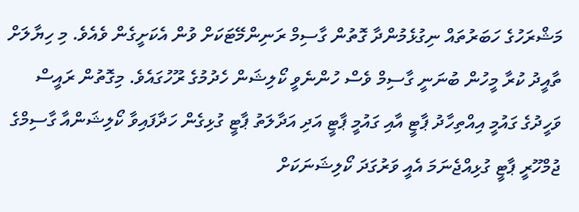މަޝްރަހުގެ ހަބަރުތައް ނިގުޅެމުންދާ ގޮތުން ގާސިމް ރަނިންމޭޓަކަށް ވުން އެކަށީގެން ވެއެވެ. މި ހިޔާލަށް ތާއީދު ކުރާ މީހުން ބުނަނީ ގާސިމް ވެސް ހުންނެވީ ކޯލިޝަން ހެދުމުގެ ރޫހުގައެވެ. މިގޮތުން ރައީސް ވަހީދުގެ ގައުމީ އިއްތިހާދު ޕާޓީ އާއި ގައުމީ ޕާޓީ އަދި އަދާލަތު ޕާޓީ ގުޅިގެން ހަދާފައިވާ ކޯލިޝަންއާ ގާސިމްގެ ޖުމްހޫރީ ޕާޓީ ގުޅިއްޖެނަމަ އެއީ ވަރުގަދަ ކޯލިޝަނަކަށް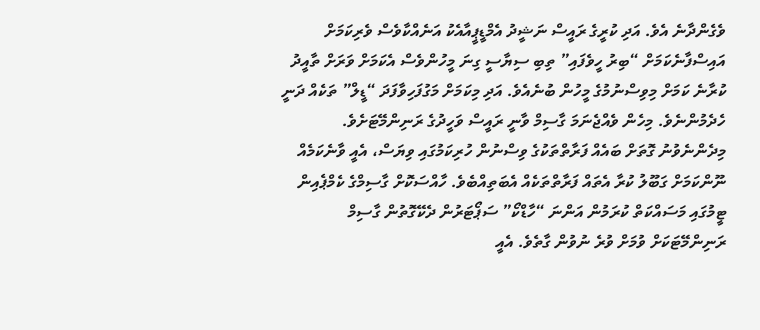ވެގެންދާނެ އެވެ. އަދި ކުރީގެ ރައީސް ނަޝީދު އެމްޑީޕީއާއެކު އަނެއްކާވެސް ވެރިކަމަށް އައިސްފާނެކަމަށް “ބިރު ހީވެފައި” ތިބި ސިޔާސީ ގިނަ މީހުންވެސް އެކަމަށް ވަރަށް ތާއީދު ކުރާނެ ކަމަށް މިވިސްނުމުގެ މީހުން ބުނެއެވެ. އަދި މިކަމަށް މަގުފަހިވާފަދަ “ޑީލް” ތަކެއް ދަނީ ހެދެމުންނެވެ. މިހެން ވެއްޖެނަމަ ގާސިމް ވާނީ ރައީސް ވަހީދުގެ ރަނިންމޭޓަށެވެ.
މިދެންނެވުނު ގޮތަށް ބައެއް ފަރާތްތަކުގެ ވިސްނުން ހުރިކަމުގައި ވިޔަސް، އެއީ ވާނެކަމެއް ނޫންކަމަށް ގަބޫލު ކުރާ އެތައް ފަރާތްތަކެއް އެބަތިއްބެވެ. ހާއްސަކޮށް ގާސިމްގެ ކެމްޕެއިން ޓީމުގައި މަސައްކަތް ކުރަމުން އަންނަ “ހާޑްކޯ” ސަޕޯޓަރުން ދެކޭގޮތުން ގާސިމް ރަނިންމޭޓަކަށް ވުމަށް ވުރެ ނުވުން ގާތެވެ. އެއީ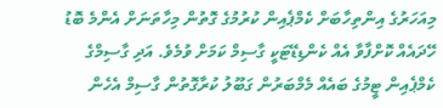މިއަހަރުގެ އިންތިހާބަށް ކެމްޕެއިން ކުރުމުގެ ގޮތުން މިހާތަނަށް އެންމެ ބޮޑު ހޭދައެއް ކޮށްފާވާ އެއް ކެންޑިޑޭޓަކީ ގާސިމް ކަމަށް ވުމެވެ. އަދި ގާސިމްގެ ކެމްޕެއިން ޓީމުގެ ބައެއް މެމްބަރުން ގަބޫލު ކުރާގޮތުން ގާސިމް އެހެން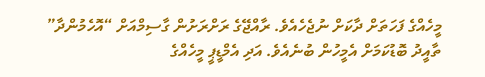މީހެއްގެ ފަހަތަށް ދާކަށް ނުޖެހެއެވެ. ރާއްޖޭގެ ރަށްރަށުން ގާސިމްއަށް “އޮހެމުންދާ” ތާއީދު ބޮޑުކަމަށް އެމީހުން ބުނެއެވެ. އަދި އެމްޑީޕީ މީހެއްގެ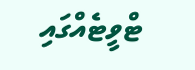ޓްވީޓެއްގައި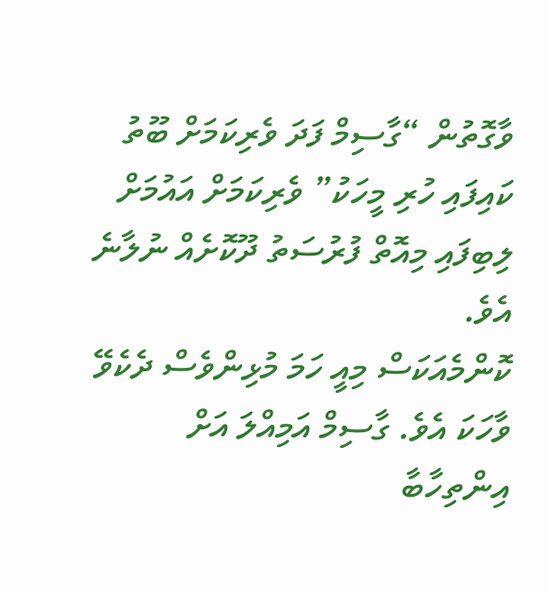ވާގޮތުން “ގާސިމް ފަދަ ވެރިކަމަށް ބޫތު ކައިފައި ހުރި މީހަކު” ވެރިކަމަށް އައުމަށް ލިބިފައި މިއޮތް ފުރުސަތު ދޫކޮށެއް ނުލާނެ އެވެ.
ކޮންމެއަކަސް މިއީ ހަމަ މުޅިންވެސް ދެކެވޭ ވާހަކަ އެވެ. ގާސިމް އަމިއްލަ އަށް އިންތިހާބާ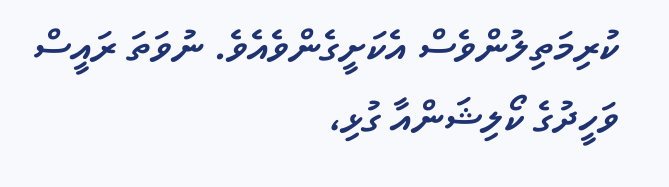ކުރިމަތިލުންވެސް އެކަށީގެންވެއެވެ. ނުވަތަ ރައީސް ވަހީދުގެ ކޯލިޝަންއާ ގުޅި،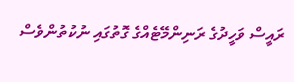ރައީސް ވަހީދުގެ ރަނިންމޭޓެއްގެ ގޮތުގައި ނުކުތުންވެސް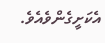އެކަށީގެންވެއެވެ.